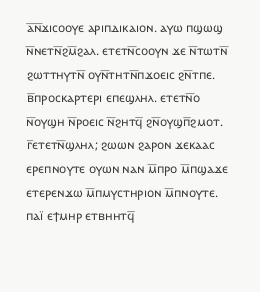ⲁ̅ⲛ̅ϫⲓⲥⲟⲟⲩⲉ ⲁⲣⲓⲡⲇⲓⲕⲁⲓⲟⲛ. ⲁⲩⲱ ⲡϣⲱϣ ⲛ̅ⲛⲉⲧⲛ̅ϩⲙ̅ϩⲁⲗ. ⲉⲧⲉⲧⲛ̅ⲥⲟⲟⲩⲛ ϫⲉ ⲛ̅ⲧⲱⲧⲛ̅ ϩⲱⲧⲧⲏⲩⲧⲛ̅ ⲟⲩⲛ̅ⲧⲏⲧⲛ̅ⲡϫⲟⲉⲓⲥ ϩⲛ̅ⲧⲡⲉ.
ⲃ̅ⲡⲣⲟⲥⲕⲁⲣⲧⲉⲣⲓ ⲉⲡⲉϣⲗⲏⲗ. ⲉⲧⲉⲧⲛ̅ⲟ ⲛ̅ⲟⲩϣⲏ ⲛ̅ⲣⲟⲉⲓⲥ ⲛ̅ϩⲏⲧϥ̅ ϩⲛ̅ⲟⲩϣⲡ̅ϩⲙⲟⲧ.
ⲅ̅ⲉⲧⲉⲧⲛ̅ϣⲗⲏⲗ; ϩⲱⲱⲛ ϩⲁⲣⲟⲛ ϫⲉⲕⲁⲁⲥ ⲉⲣⲉⲡⲛⲟⲩⲧⲉ ⲟⲩⲱⲛ ⲛⲁⲛ ⲙ̅ⲡⲣⲟ ⲙ̅ⲡϣⲁϫⲉ ⲉⲧⲉⲣⲉⲛϫⲱ ⲙ̅ⲡⲙⲩⲥⲧⲏⲣⲓⲟⲛ ⲙ̅ⲡⲛⲟⲩⲧⲉ. ⲡⲁⲓ̈ ⲉϯⲙⲏⲣ ⲉⲧⲃⲏⲏⲧϥ̅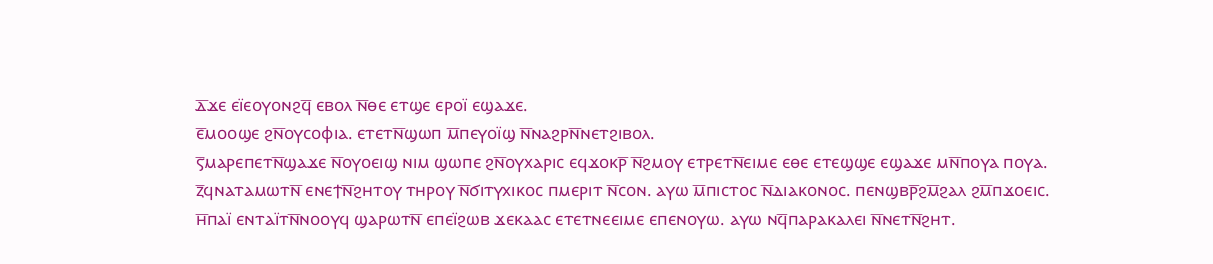ⲇ̅ϫⲉ ⲉⲓ̈ⲉⲟⲩⲟⲛϩϥ̅ ⲉⲃⲟⲗ ⲛ̅ⲑⲉ ⲉⲧϣⲉ ⲉⲣⲟⲓ̈ ⲉϣⲁϫⲉ.
ⲉ̅ⲙⲟⲟϣⲉ ϩⲛ̅ⲟⲩⲥⲟⲫⲓⲁ. ⲉⲧⲉⲧⲛ̅ϣⲱⲡ ⲙ̅ⲡⲉⲩⲟⲓ̈ϣ ⲛ̅ⲛⲁϩⲣⲛ̅ⲛⲉⲧϩⲓⲃⲟⲗ.
ⲋ̅ⲙⲁⲣⲉⲡⲉⲧⲛ̅ϣⲁϫⲉ ⲛ̅ⲟⲩⲟⲉⲓϣ ⲛⲓⲙ ϣⲱⲡⲉ ϩⲛ̅ⲟⲩⲭⲁⲣⲓⲥ ⲉϥϫⲟⲕⲣ̅ ⲛ̅ϩⲙⲟⲩ ⲉⲧⲣⲉⲧⲛ̅ⲉⲓⲙⲉ ⲉⲑⲉ ⲉⲧⲉϣϣⲉ ⲉϣⲁϫⲉ ⲙⲛ̅ⲡⲟⲩⲁ ⲡⲟⲩⲁ.
ⲍ̅ϥⲛⲁⲧⲁⲙⲱⲧⲛ̅ ⲉⲛⲉϯⲛ̅ϩⲏⲧⲟⲩ ⲧⲏⲣⲟⲩ ⲛ̅ϭⲓⲧⲩⲭⲓⲕⲟⲥ ⲡⲙⲉⲣⲓⲧ ⲛ̅ⲥⲟⲛ. ⲁⲩⲱ ⲙ̅ⲡⲓⲥⲧⲟⲥ ⲛ̅ⲇⲓⲁⲕⲟⲛⲟⲥ. ⲡⲉⲛϣⲃⲣ̅ϩⲙ̅ϩⲁⲗ ϩⲙ̅ⲡϫⲟⲉⲓⲥ.
ⲏ̅ⲡⲁⲓ̈ ⲉⲛⲧⲁⲓ̈ⲧⲛ̅ⲛⲟⲟⲩϥ ϣⲁⲣⲱⲧⲛ̅ ⲉⲡⲉⲓ̈ϩⲱⲃ ϫⲉⲕⲁⲁⲥ ⲉⲧⲉⲧⲛⲉⲉⲓⲙⲉ ⲉⲡⲉⲛⲟⲩⲱ. ⲁⲩⲱ ⲛϥ̅ⲡⲁⲣⲁⲕⲁⲗⲉⲓ ⲛ̅ⲛⲉⲧⲛ̅ϩⲏⲧ.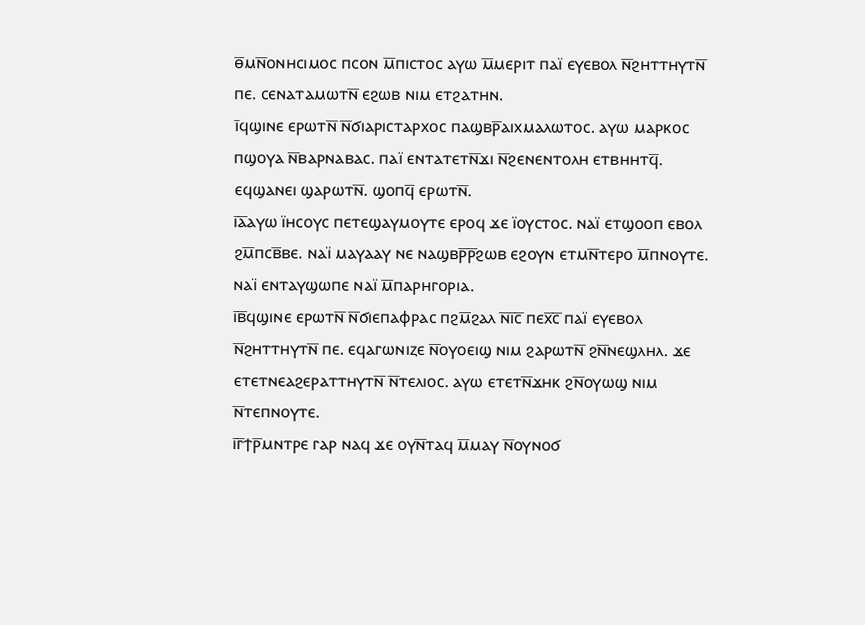ⲑ̅ⲙⲛ̅ⲟⲛⲏⲥⲓⲙⲟⲥ ⲡⲥⲟⲛ ⲙ̅ⲡⲓⲥⲧⲟⲥ ⲁⲩⲱ ⲙ̅ⲙⲉⲣⲓⲧ ⲡⲁⲓ̈ ⲉⲩⲉⲃⲟⲗ ⲛ̅ϩⲏⲧⲧⲏⲩⲧⲛ̅ ⲡⲉ. ⲥⲉⲛⲁⲧⲁⲙⲱⲧⲛ̅ ⲉϩⲱⲃ ⲛⲓⲙ ⲉⲧϩⲁⲧⲏⲛ.
ⲓ̅ϥϣⲓⲛⲉ ⲉⲣⲱⲧⲛ̅ ⲛ̅ϭⲓⲁⲣⲓⲥⲧⲁⲣⲭⲟⲥ ⲡⲁϣⲃⲣ̅ⲁⲓⲭⲙⲁⲗⲱⲧⲟⲥ. ⲁⲩⲱ ⲙⲁⲣⲕⲟⲥ ⲡϣⲟⲩⲁ ⲛ̅ⲃⲁⲣⲛⲁⲃⲁⲥ. ⲡⲁⲓ̈ ⲉⲛⲧⲁⲧⲉⲧⲛ̅ϫⲓ ⲛ̅ϩⲉⲛⲉⲛⲧⲟⲗⲏ ⲉⲧⲃⲏⲏⲧϥ̅. ⲉϥϣⲁⲛⲉⲓ ϣⲁⲣⲱⲧⲛ̅. ϣⲟⲡϥ̅ ⲉⲣⲱⲧⲛ̅.
ⲓ̅ⲁ̅ⲁⲩⲱ ⲓ̈ⲏⲥⲟⲩⲥ ⲡⲉⲧⲉϣⲁⲩⲙⲟⲩⲧⲉ ⲉⲣⲟϥ ϫⲉ ⲓ̈ⲟⲩⲥⲧⲟⲥ. ⲛⲁⲓ̈ ⲉⲧϣⲟⲟⲡ ⲉⲃⲟⲗ ϩⲙ̅ⲡⲥⲃ̅ⲃⲉ. ⲛⲁⲓ̈ ⲙⲁⲩⲁⲁⲩ ⲛⲉ ⲛⲁϣⲃⲣ̅ⲣ̅ϩⲱⲃ ⲉϩⲟⲩⲛ ⲉⲧⲙⲛ̅ⲧⲉⲣⲟ ⲙ̅ⲡⲛⲟⲩⲧⲉ. ⲛⲁⲓ̈ ⲉⲛⲧⲁⲩϣⲱⲡⲉ ⲛⲁⲓ̈ ⲙ̅ⲡⲁⲣⲏⲅⲟⲣⲓⲁ.
ⲓ̅ⲃ̅ϥϣⲓⲛⲉ ⲉⲣⲱⲧⲛ̅ ⲛ̅ϭⲓⲉⲡⲁⲫⲣⲁⲥ ⲡϩⲙ̅ϩⲁⲗ ⲛ̅ⲓ̅ⲥ̅ ⲡⲉⲭ̅ⲥ̅ ⲡⲁⲓ̈ ⲉⲩⲉⲃⲟⲗ ⲛ̅ϩⲏⲧⲧⲏⲩⲧⲛ̅ ⲡⲉ. ⲉϥⲁⲅⲱⲛⲓⲍⲉ ⲛ̅ⲟⲩⲟⲉⲓϣ ⲛⲓⲙ ϩⲁⲣⲱⲧⲛ̅ ϩⲛ̅ⲛⲉϣⲗⲏⲗ. ϫⲉ ⲉⲧⲉⲧⲛⲉⲁϩⲉⲣⲁⲧⲧⲏⲩⲧⲛ̅ ⲛ̅ⲧⲉⲗⲓⲟⲥ. ⲁⲩⲱ ⲉⲧⲉⲧⲛ̅ϫⲏⲕ ϩⲛ̅ⲟⲩⲱϣ ⲛⲓⲙ ⲛ̅ⲧⲉⲡⲛⲟⲩⲧⲉ.
ⲓ̅ⲅ̅ϯⲣ̅ⲙⲛⲧⲣⲉ ⲅⲁⲣ ⲛⲁϥ ϫⲉ ⲟⲩⲛ̅ⲧⲁϥ ⲙ̅ⲙⲁⲩ ⲛ̅ⲟⲩⲛⲟϭ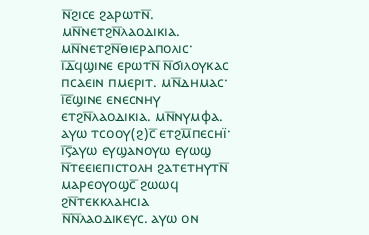ⲛ̅ϩⲓⲥⲉ ϩⲁⲣⲱⲧⲛ̅. ⲙⲛ̅ⲛⲉⲧϩⲛ̅ⲗⲁⲟⲇⲓⲕⲓⲁ. ⲙⲛ̅ⲛⲉⲧϩⲛ̅ⲑⲓⲉⲣⲁⲡⲟⲗⲓⲥ·
ⲓ̅ⲇ̅ϥϣⲓⲛⲉ ⲉⲣⲱⲧⲛ̅ ⲛ̅ϭⲓⲗⲟⲩⲕⲁⲥ ⲡⲥⲁⲉⲓⲛ ⲡⲙⲉⲣⲓⲧ. ⲙⲛ̅ⲇⲏⲙⲁⲥ·
ⲓ̅ⲉ̅ϣⲓⲛⲉ ⲉⲛⲉⲥⲛⲏⲩ ⲉⲧϩⲛ̅ⲗⲁⲟⲇⲓⲕⲓⲁ. ⲙⲛ̅ⲛⲩⲙⲫⲁ. ⲁⲩⲱ ⲧⲥⲟⲟⲩ(ϩ)ⲥ̅ ⲉⲧϩⲙ̅ⲡⲉⲥⲏⲓ̈·
ⲓ̅ⲋ̅ⲁⲩⲱ ⲉⲩϣⲁⲛⲟⲩⲱ ⲉⲩⲱϣ ⲛ̅ⲧⲉⲉⲓⲉⲡⲓⲥⲧⲟⲗⲏ ϩⲁⲧⲉⲧⲏⲩⲧⲛ̅ ⲙⲁⲣⲉⲟⲩⲟϣⲥ̅ ϩⲱⲱϥ ϩⲛ̅ⲧⲉⲕⲕⲗⲁⲏⲥⲓⲁ ⲛ̅ⲛ̅ⲗⲁⲟⲇⲓⲕⲉⲩⲥ. ⲁⲩⲱ ⲟⲛ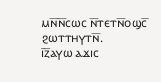ⲙⲛ̅ⲛ̅ⲥⲱⲥ ⲛ̅ⲧⲉⲧⲛ̅ⲟϣⲥ̅ ϩⲱⲧⲧⲏⲩⲧⲛ̅.
ⲓ̅ⲍ̅ⲁⲩⲱ ⲁϫⲓⲥ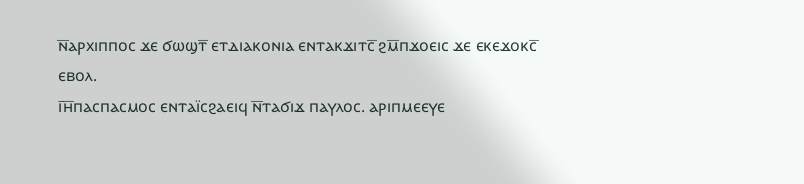ⲛ̅ⲁⲣⲭⲓⲡⲡⲟⲥ ϫⲉ ϭⲱϣⲧ̅ ⲉⲧⲇⲓⲁⲕⲟⲛⲓⲁ ⲉⲛⲧⲁⲕϫⲓⲧⲥ̅ ϩⲙ̅ⲡϫⲟⲉⲓⲥ ϫⲉ ⲉⲕⲉϫⲟⲕⲥ̅ ⲉⲃⲟⲗ.
ⲓ̅ⲏ̅ⲡⲁⲥⲡⲁⲥⲙⲟⲥ ⲉⲛⲧⲁⲓ̈ⲥϩⲁⲉⲓϥ ⲛ̅ⲧⲁϭⲓϫ ⲡⲁⲩⲗⲟⲥ. ⲁⲣⲓⲡⲙⲉⲉⲩⲉ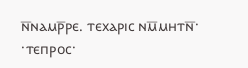ⲛ̅ⲛⲁⲙⲣ̅ⲣⲉ. ⲧⲉⲭⲁⲣⲓⲥ ⲛⲙ̅ⲙⲏⲧⲛ̅· ·ⲧⲉⲡⲣⲟⲥ·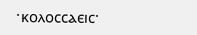·ⲕⲟⲗⲟⲥⲥⲁⲉⲓⲥ·